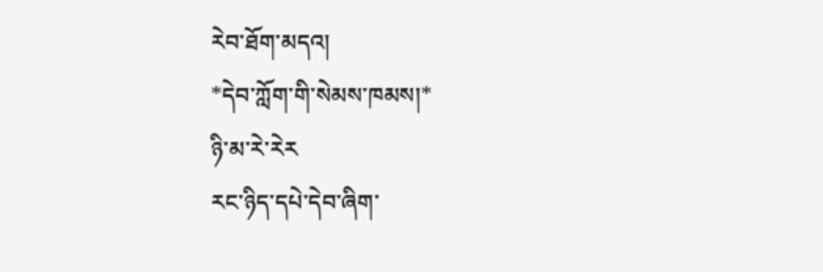རེབ་ཐོག་མདའ།
*དེབ་ཀློག་གི་སེམས་ཁམས།*
ཉི་མ་རེ་རེར
རང་ཉིད་དཔེ་དེབ་ཞིག་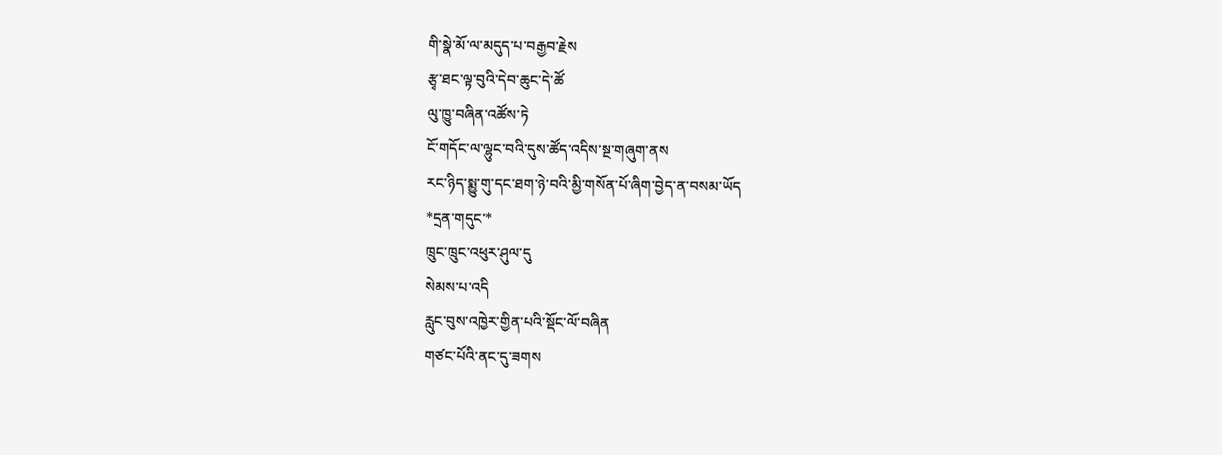གི་སྣེ་མོ་ལ་མདུད་པ་བརྒྱབ་རྗེས
རྩྭ་ཐང་ལྟ་བུའི་དེབ་ཆུང་དེ་ཚོ
ལུ་ཁྱུ་བཞིན་འཚོས་ཏེ
ངོ་གདོང་ལ་ལྷུང་བའི་དུས་ཚོད་འདིས་སྔ་གཞུག་ནས
རང་ཉིད་སྨྱུ་གུ་དང་ཐག་ཉེ་བའི་མྱི་གསོན་པོ་ཞིག་བྱེད་ན་བསམ་ཡོད
*དྲན་གདུང་*
ཁྲུང་ཁྲུང་འཕུར་ཤུལ་དུ
སེམས་པ་འདི
རླུང་བུས་འཁྱེར་གྱིན་པའི་སྡོང་ལོ་བཞིན
གཙང་པོའི་ནང་དུ་ཟགས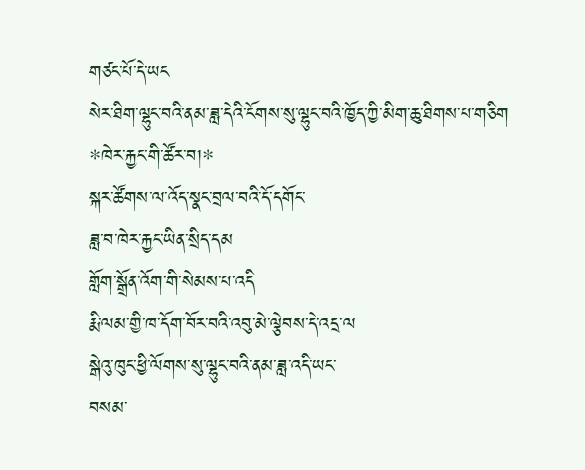གཙང་པོ་དེ་ཡང
སེར་ཐིག་ལྷུང་བའི་ནམ་ཟླ་དེའི་ངོགས་སུ་ལྷུང་བའི་ཁྱོད་ཀྱི་མིག་ཆུ་ཐིགས་པ་གཅིག
*ཁེར་རྐྱང་གི་ཚོར་བ།*
སྐར་ཚོགས་ལ་འོད་སྣང་བྲལ་བའི་དོ་དགོང་
ཟླ་བ་ཁེར་རྐྱང་ཡིན་སྲིད་དམ
གློག་སྒྲོན་འོག་གི་སེམས་པ་འདི
རྨི་ལམ་གྱི་ཁ་དོག་བོར་བའི་འབུ་མེ་ལྕེབས་དེ་འདྲ་ལ
སྒེའུ་ཁུང་ཕྱི་ལོགས་སུ་ལྷུང་བའི་ནམ་ཟླ་འདི་ཡང་
བསམ་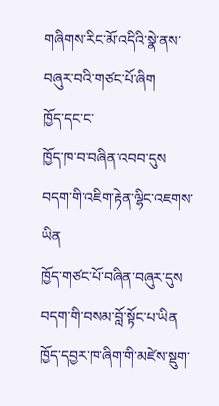གཞིགས་རིང་མོ་འདིའི་སྣེ་ནས་བཞུར་བའི་གཙང་པོ་ཞིག
ཁྱོད་དང་ང་
ཁྱོད་ཁ་བ་བཞིན་འབབ་དུས
བདག་གི་འཇིག་རྟེན་ལྷིང་འཇགས་ཡིན
ཁྱོད་གཙང་པོ་བཞིན་བཞུར་དུས
བདག་གི་བསམ་བློ་སྟོང་པ་ཡིན
ཁྱོད་དབྱར་ཁ་ཞིག་གི་མཛེས་སྡུག་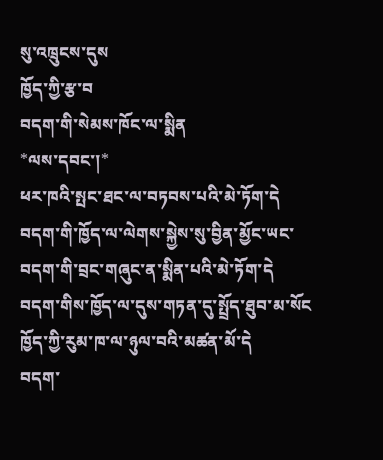སུ་འཁྲུངས་དུས
ཁྱོད་ཀྱི་རྩ་བ
བདག་གི་སེམས་ཁོང་ལ་སྨིན
*ལས་དབང་།*
ཕར་ཁའི་སྤང་ཐང་ལ་བཏབས་པའི་མེ་ཏོག་དེ
བདག་གི་ཁྱོད་ལ་ལེགས་སྐྱེས་སུ་བྱིན་མྱོང་ཡང་
བདག་གི་བྲང་གཞུང་ན་སྨིན་པའི་མེ་ཏོག་དེ
བདག་གིས་ཁྱོད་ལ་དུས་གཏན་དུ་སྤྲོད་ཐུབ་མ་སོང
ཁྱོད་ཀྱི་རུམ་ཁ་ལ་ཉུལ་བའི་མཚན་མོ་དེ
བདག་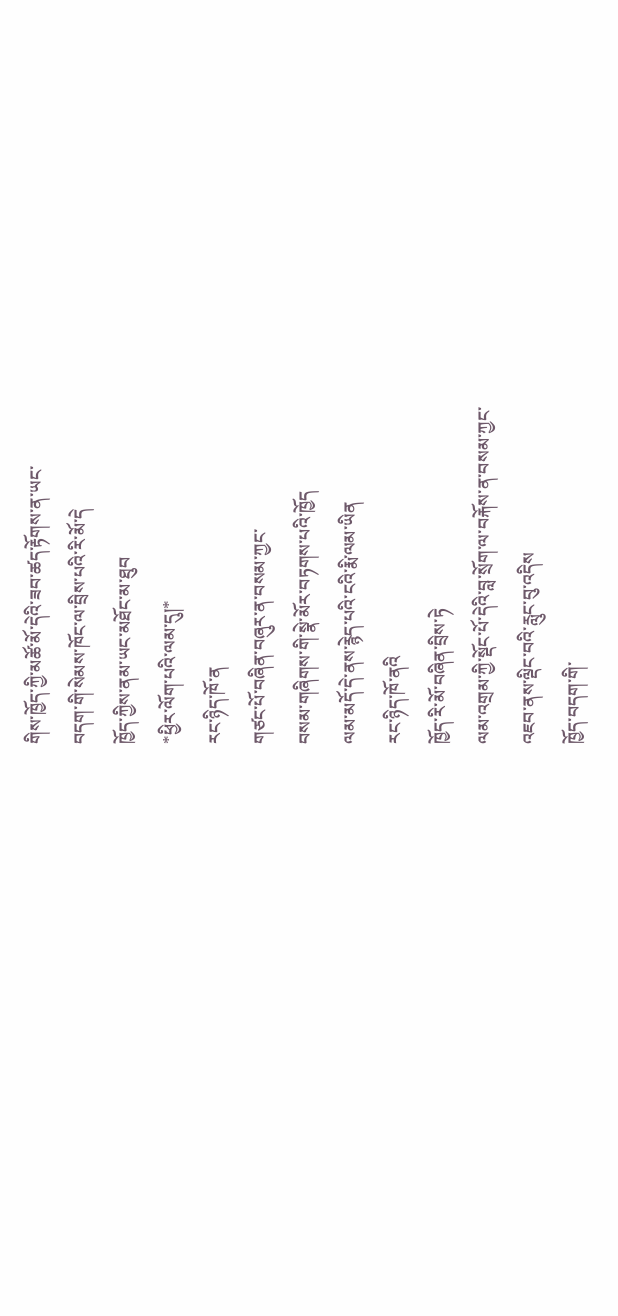གིས་ཁྱོད་ཀྱི་མཚོ་མོ་དེའི་ཟབ་ཚད་རྟོགས་ན་ཡང་
བདག་གི་སེམས་ཁོང་ལ་བྲིས་པའི་རི་མོ་དེ
ཁྱོད་ཀྱིས་ནམ་ཡང་མཐོང་མ་ཐུབ
*ཕྱིར་ལོག་པའི་ལམ་དུ།*
རང་ཉིད་ཁོ་ན
གཙང་པོ་བཞིན་བཞུར་ན་བསམ་ཀྱང་
བསམ་གཞིགས་གི་སྣེ་མོར་བཏགས་པའི་ཁྱོད
ལམ་མདོ་དེ་ནས་རྙེད་པའི་ངའི་རྨི་ལམ་ཡིན
རང་ཉིད་ཁོ་ནའི
ཁྱོད་རི་མོ་བཞིན་བྲིས་ཏེ
ལམ་འགྲམ་ཀྱི་སྡོང་པོ་དེའི་བླ་སྲོག་ལ་བརྐོས་ན་བསམ་ཀྱང་
འཇབ་ནས་ལྡིང་བའི་རླུང་བུ་འདིས
ཁྱོད་བདག་གི་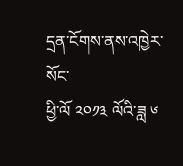དྲན་ངོགས་ནས་འཁྱེར་སོང་
ཕྱི་ལོ ༢༠༡༣ ལོའི་ཟླ ༦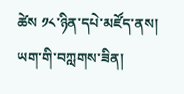ཚེས ༡༨་ཉིན་དཔེ་མཛོད་ནས།
ཡག་གི་བཀླགས་ཟིན།